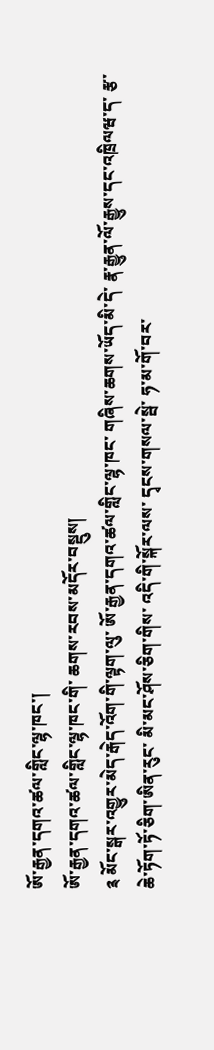ཨོ་རྒྱན་དགའ་ཚལ་གླིང་ལྷ་ཁང་།
ཨོ་རྒྱན་དགའ་ཚལ་གླིང་ལྷ་ཁང་གི་ ཆགས་རབས་མདོར་བསྡུས།
༉ མོང་སྒར་འགྱུར་མེད་རྒེད་འོག་གི་ལྟག་ལུ་ ཨོ་རྒྱན་དགའ་ཚལ་གླིང་ལྷ་ཁང་ གཞིས་ཆགས་ཡོད་མི་དེ་ རྣ་རྒྱུན་ལོ་རྒྱུས་དང་འཁྲིལཝ་ད་ རྩ་ཆེ་ཏོག་ཏོ་ཅིག་ཨིན་རུང་ མི་མང་ཤོས་ཅིག་གིས་ འདི་གི་སྐོར་ལས་ དྭངས་གསལ་སྦེ་ ཧ་མ་གོ་བར་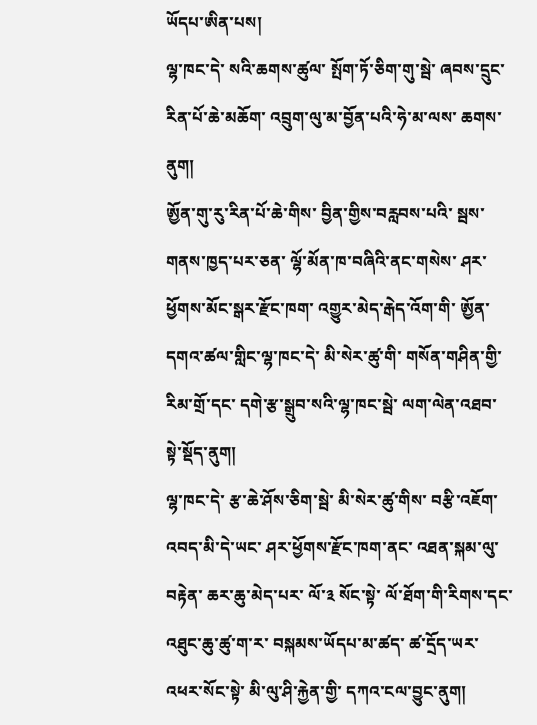ཡོདཔ་ཨིན་པས།
ལྷ་ཁང་དེ་ སའི་ཆགས་ཚུལ་ སྤོག་ཏོ་ཅིག་གུ་སྦེ་ ཞབས་དྲུང་རིན་པོ་ཆེ་མཆོག་ འབྲུག་ལུ་མ་བྱོན་པའི་ཧེ་མ་ལས་ ཆགས་ནུག།
ཨྱོན་གུ་རུ་རིན་པོ་ཆེ་གིས་ བྱིན་གྱིས་བརླབས་པའི་ སྦས་གནས་ཁྱད་པར་ཅན་ ལྷོ་མོན་ཁ་བཞིའི་ནང་གསེས་ ཤར་ཕྱོགས་མོང་སྒར་རྫོང་ཁག་ འགྱུར་མེད་རྒེད་འོག་གི་ ཨྱོན་དགའ་ཚལ་གླིང་ལྷ་ཁང་དེ་ མི་སེར་ཚུ་གི་ གསོན་གཤིན་གྱི་ རིམ་གྲོ་དང་ དགེ་རྩ་སྒྲུབ་སའི་ལྷ་ཁང་སྦེ་ ལག་ལེན་འཐབ་སྟེ་སྡོད་ནུག།
ལྷ་ཁང་དེ་ རྩ་ཆེ་ཤོས་ཅིག་སྦེ་ མི་སེར་ཚུ་གིས་ བརྩི་འཇོག་འབད་མི་དེ་ཡང་ ཤར་ཕྱོགས་རྫོང་ཁག་ནང་ འཐན་སྐམ་ལུ་བརྟེན་ ཆར་ཆུ་མེད་པར་ ལོ་༣ སོང་སྟེ་ ལོ་ཐོག་གི་རིགས་དང་ འཐུང་ཆུ་ཚུ་ག་ར་ བསྐམས་ཡོདཔ་མ་ཚད་ ཚ་དྲོད་ཡར་འཕར་སོང་སྟེ་ མི་ལུ་ཤི་རྐྱེན་གྱི་ དཀའ་ངལ་བྱུང་ནུག།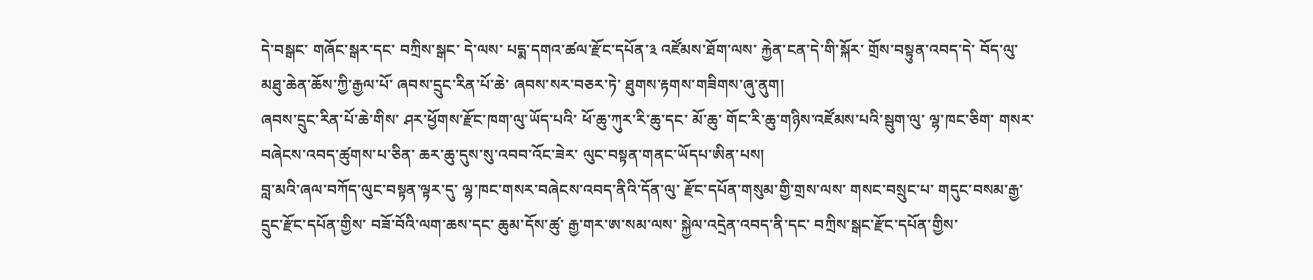དེ་བསྒང་ གཞོང་སྒར་དང་ བཀྲིས་སྒང་ དེ་ལས་ པདྨ་དགའ་ཚལ་རྫོང་དཔོན་༣ འཛོམས་ཐོག་ལས་ རྐྱེན་ངན་དེ་གི་སྐོར་ གྲོས་བསྟུན་འབད་དེ་ བོད་ལུ་ མཐུ་ཆེན་ཆོས་ཀྱི་རྒྱལ་པོ་ ཞབས་དྲུང་རིན་པོ་ཆེ་ ཞབས་སར་བཅར་ཏེ་ ཐུགས་རྟགས་གཟིགས་ཞུ་ནུག།
ཞབས་དྲུང་རིན་པོ་ཆེ་གིས་ ཤར་ཕྱོགས་རྫོང་ཁག་ལུ་ཡོད་པའི་ ཕོ་ཆུ་ཀུར་རི་ཆུ་དང་ མོ་ཆུ་ གོང་རི་ཆུ་གཉིས་འཛོམས་པའི་སྦུག་ལུ་ ལྷ་ཁང་ཅིག་ གསར་བཞེངས་འབད་ཚུགས་པ་ཅིན་ ཆར་ཆུ་དུས་སུ་འབབ་འོང་ཟེར་ ལུང་བསྟན་གནང་ཡོདཔ་ཨིན་པས།
བླ་མའི་ཞལ་བཀོད་ལུང་བསྟན་ལྟར་དུ་ ལྷ་ཁང་གསར་བཞེངས་འབད་ནིའི་དོན་ལུ་ རྫོང་དཔོན་གསུམ་གྱི་གྲས་ལས་ གསང་བསྲུང་པ་ གདུང་བསམ་རྒྱ་དྲུང་རྫོང་དཔོན་གྱིས་ བཟོ་བོའི་ལག་ཆས་དང་ ཆུམ་དོས་ཚུ་ རྒྱ་གར་ཨ་སམ་ལས་ སྐྱེལ་འདྲེན་འབད་ནི་དང་ བཀྲིས་སྒང་རྫོང་དཔོན་གྱིས་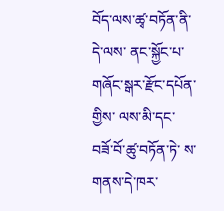བོད་ལས་ཚྭ་བཏོན་ནི་ དེ་ལས་ ནང་སྐྱོང་པ་ གཞོང་སྒར་རྫོང་དཔོན་གྱིས་ ལས་མི་དང་ བཟོ་བོ་ཚུ་བཏོན་ཏེ་ ས་གནས་དེ་ཁར་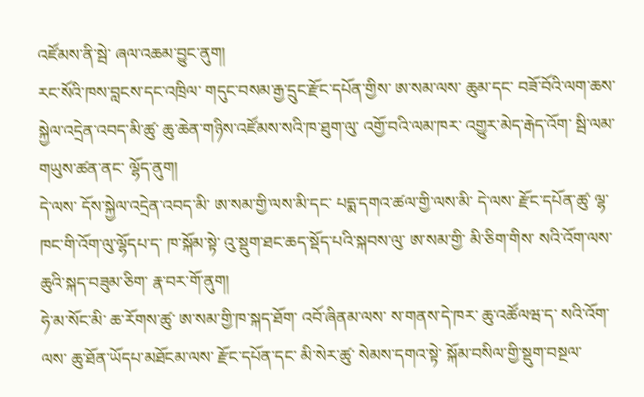འཛོམས་ནི་སྦེ་ ཞལ་འཆམ་བྱུང་ནུག།
རང་སོའི་ཁས་བླངས་དང་འཁྲིལ་ གདུང་བསམ་རྒྱ་དྲུང་རྫོང་དཔོན་གྱིས་ ཨ་སམ་ལས་ ཆུམ་དང་ བཟོ་བོའི་ལག་ཆས་ སྐྱེལ་འདྲེན་འབད་མི་ཚུ་ ཆུ་ཆེན་གཉིས་འཛོམས་སའི་ཁ་ཐུག་ལུ་ འགྱོ་བའི་ལམ་ཁར་ འགྱུར་མེད་རྒེད་འོག་ སྦི་ལམ་གཡུས་ཚན་ནང་ ལྷོད་ནུག།
དེ་ལས་ དོས་སྐྱེལ་འདྲེན་འབད་མི་ ཨ་སམ་གྱི་ལས་མི་དང་ པདྨ་དགའ་ཚལ་གྱི་ལས་མི་ དེ་ལས་ རྫོང་དཔོན་ཚུ་ ལྷ་ཁང་གི་འོག་ལུ་ལྷོདཔ་ད་ ཁ་སྐོམ་སྟེ་ འུ་སྡུག་ཐང་ཆད་སྡོད་པའི་སྐབས་ལུ་ ཨ་སམ་གྱི་ མི་ཅིག་གིས་ སའི་འོག་ལས་ ཆུའི་སྐད་བཟུམ་ཅིག་ རྣ་བར་གོ་ནུག།
ཧེ་མ་སོང་མི་ ཆ་རོགས་ཚུ་ ཨ་སམ་གྱི་ཁ་སྐད་ཐོག་ འབོ་ཞིནམ་ལས་ ས་གནས་དེ་ཁར་ ཆུ་འཚོལཝ་ད་ སའི་འོག་ལས་ ཆུ་ཐོན་ཡོདཔ་མཐོངམ་ལས་ རྫོང་དཔོན་དང་ མི་སེར་ཚུ་ སེམས་དགའ་སྟེ་ སྐོམ་བསིལ་གྱི་སྡུག་བསྔལ་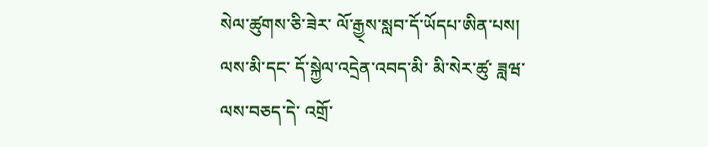སེལ་ཚུགས་ཅི་ཟེར་ ལོ་རྒྱ྄ས་སླབ་དོ་ཡོདཔ་ཨིན་པས།
ལས་མི་དང་ དོ་སྐྱེལ་འདྲེན་འབད་མི་ མི་སེར་ཚུ་ ཟླཝ་ལས་བཅད་དེ་ འགྲོ་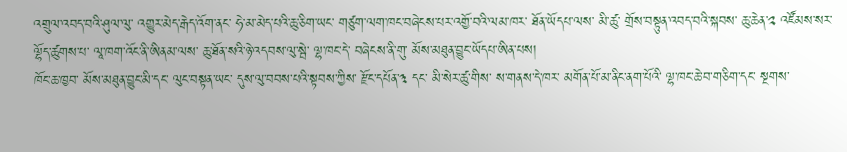འགྲུལ་འབད་བའི་ཤུལ་ལུ་ འགྱུར་མེད་རྒེད་འོག་ནང་ ཧེ་མ་མེད་པའི་ཆུ་ཅིག་ཡང་ གཙུག་ལག་ཁང་བཞེངས་པར་འགྱོ་བའི་ལམ་ཁར་ ཐོན་ཡོདཔ་ལས་ མི་ཚུ་ གྲོས་བསྟུན་འབད་བའི་སྐབས་ ཆུ་ཆེན་༢ འཛོམས་སར་ ལྷོད་ཚུགས་པ་ ལཱ་ཁག་འོང་ནི་ཨིནམ་ལས་ ཆུ་ཐོན་སའི་ཉེ་འདབས་ལུ་སྦེ་ ལྷ་ཁང་དེ་ བཞེངས་ནི་གུ་ མོས་མཐུན་བྱུང་ཡོདཔ་ཨིན་པས།
ཁོང་ཆ་ཁྱབ་ མོས་མཐུན་བྱུང་མི་དང་ ལུང་བསྟན་ཡང་ དུས་ལུ་བབས་པའི་སྟབས་ཀྱིས་ རྫོང་དཔོན་༣ དང་ མི་སེར་ཚུ་གིས་ ས་གནས་དེ་ཁར་ མགོན་པོ་མ་ནིང་ནག་པོའི་ ལྷ་ཁང་ཆེ་བ་གཅིག་དང་ སྔགས་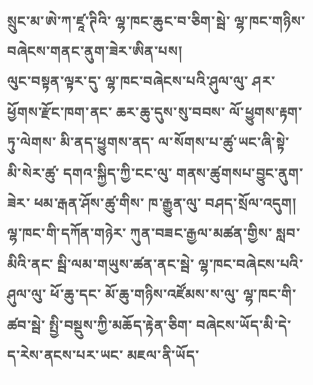སྲུང་མ་ཨེ་ཀ་ཛཱ་ཊིའི་ ལྷ་ཁང་ཆུང་བ་ཅིག་སྦེ་ ལྷ་ཁང་གཉིས་བཞེངས་གནང་ནུག་ཟེར་ཨིན་པས།
ལུང་བསྟན་ལྟར་དུ་ ལྷ་ཁང་བཞེངས་པའི་ཤུལ་ལུ་ ཤར་ཕྱོགས་རྫོང་ཁག་ནང་ ཆར་ཆུ་དུས་སུ་བབས་ ལོ་ཕྱུགས་རྟག་ཏུ་ལེགས་ མི་ནད་ཕྱུགས་ནད་ ལ་སོགས་པ་ཚུ་ཡང་ཞི་སྟེ་ མི་སེར་ཚུ་ དགའ་སྐྱིད་ཀྱི་ངང་ལུ་ གནས་ཚུགསཔ་བྱུང་ནུག་ཟེར་ ཕམ་རྒན་ཤོས་ཚུ་གིས་ ཁ་རྒྱུན་ལུ་ བཤད་སྲོལ་འདུག།
ལྷ་ཁང་གི་དཀོན་གཉེར་ ཀུན་བཟང་རྒྱལ་མཚན་གྱིས་ སླབ་མིའི་ནང་ སྦི་ལམ་གཡུས་ཚན་ནང་སྦེ་ ལྷ་ཁང་བཞེངས་པའི་ཤུལ་ལུ་ ཕོ་ཆུ་དང་ མོ་ཆུ་གཉིས་འཛོམས་ས་ལུ་ ལྷ་ཁང་གི་ཚབ་སྦེ་ སྤྱི་བསྡུས་ཀྱི་མཆོད་རྟེན་ཅིག་ བཞེངས་ཡོད་མི་དེ་ ད་རེས་ནངས་པར་ཡང་ མཇལ་ནི་ཡོད་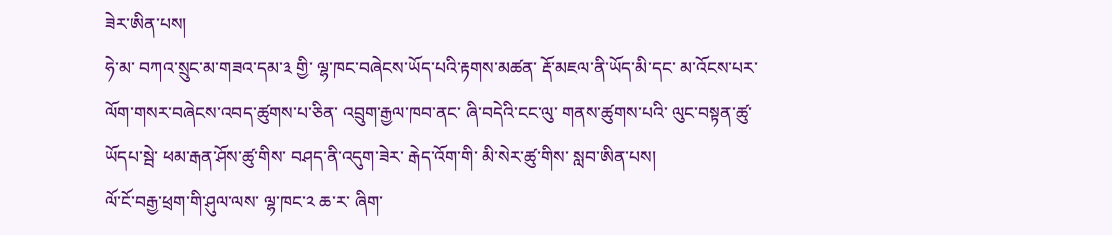ཟེར་ཨིན་པས།
ཧེ་མ་ བཀའ་སྲུང་མ་གཟའ་དམ་༣ གྱི་ ལྷ་ཁང་བཞེངས་ཡོད་པའི་རྟགས་མཚན་ རྡོ་མཇལ་ནི་ཡོད་མི་དང་ མ་འོངས་པར་ ལོག་གསར་བཞེངས་འབད་ཚུགས་པ་ཅིན་ འབྲུག་རྒྱལ་ཁབ་ནང་ ཞི་བདེའི་ངང་ལུ་ གནས་ཚུགས་པའི་ ལུང་བསྟན་ཚུ་ཡོདཔ་སྦེ་ ཕམ་རྒན་ཤོས་ཚུ་གིས་ བཤད་ནི་འདུག་ཟེར་ རྒེད་འོག་གི་ མི་སེར་ཚུ་གིས་ སླབ་ཨིན་པས།
ལོ་ངོ་བརྒྱ་ཕྲག་གི་ཤུལ་ལས་ ལྷ་ཁང་༢ ཆ་ར་ ཞིག་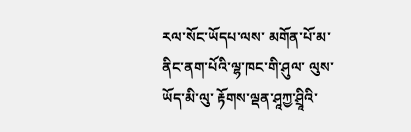རལ་སོང་ཡོདཔ་ལས་ མགོན་པོ་མ་ནིང་ནག་པོའི་ལྷ་ཁང་གི་ཤུལ་ ལུས་ཡོད་མི་ལུ་ རྟོགས་ལྡན་ཤཱཀྱ་ཤྲཱིའི་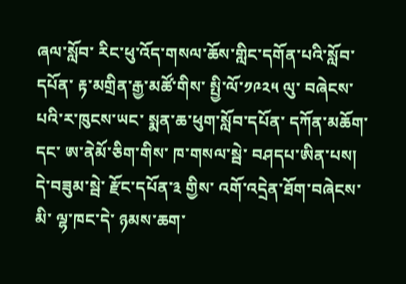ཞལ་སློབ་ རིང་ཕུ་འོད་གསལ་ཆོས་གླིང་དགོན་པའི་སློབ་དཔོན་ རྟ་མགྲིན་རྒྱ་མཚོ་གིས་ སྤྱི་ལོ་༡༩༢༥ ལུ་ བཞེངས་པའི་ར་ཁུངས་ཡང་ སྨན་ཆ་ཕུག་སློབ་དཔོན་ དཀོན་མཆོག་དང་ ཨ་ནེམོ་ཅིག་གིས་ ཁ་གསལ་སྦེ་ བཤདཔ་ཨིན་པས།
དེ་བཟུམ་སྦེ་ རྫོང་དཔོན་༣ གྱིས་ འགོ་འདྲེན་ཐོག་བཞེངས་མི་ ལྷ་ཁང་དེ་ ཉམས་ཆག་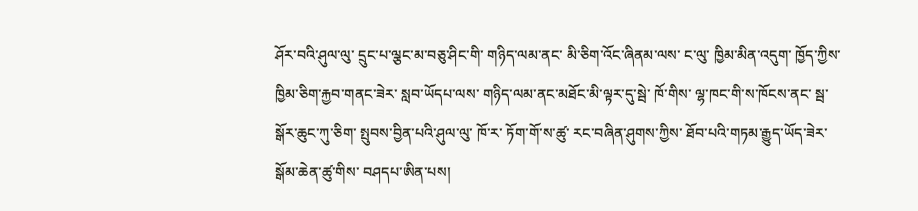ཤོར་བའི་ཤུལ་ལུ་ དྲུང་པ་ལྕང་མ་བཅུ་ཤིང་གི་ གཉིད་ལམ་ནང་ མི་ཅིག་འོང་ཞིནམ་ལས་ ང་ལུ་ ཁྱིམ་མིན་འདུག་ ཁྱོད་ཀྱིས་ ཁྱིམ་ཅིག་རྐྱབ་གནང་ཟེར་ སླབ་ཡོདཔ་ལས་ གཉིད་ལམ་ནང་མཐོང་མི་ལྟར་དུ་སྦེ་ ཁོ་གིས་ ལྷ་ཁང་གི་ས་ཁོངས་ནང་ སྦ་སྒོར་ཆུང་ཀུ་ཅིག་ སྤུབས་བྱིན་པའི་ཤུལ་ལུ་ ཁོ་ར་ ཏོག་གོ་ས་ཚུ་ རང་བཞིན་ཤུགས་ཀྱིས་ ཐོབ་པའི་གཏམ་རྒྱུད་ཡོད་ཟེར་ སྒོམ་ཆེན་ཚུ་གིས་ བཤདཔ་ཨིན་པས།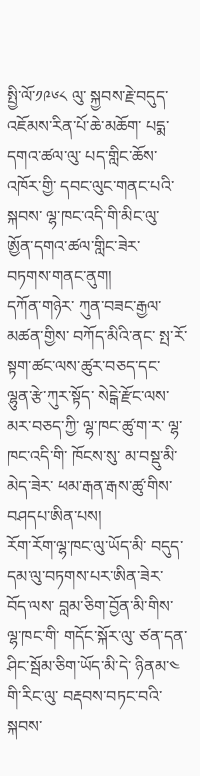སྤྱི་ལོ་༡༩༦༨ ལུ་ སྐྱབས་རྗེ་བདུད་འཇོམས་རིན་པོ་ཆེ་མཆོག་ པདྨ་དགའ་ཚལ་ལུ་ པད་གླིང་ཆོས་འཁོར་གྱི་ དབང་ལུང་གནང་པའི་སྐབས་ ལྷ་ཁང་འདི་གི་མིང་ལུ་ ཨྱོན་དགའ་ཚལ་གླིང་ཟེར་ བཏགས་གནང་ནུག།
དཀོན་གཉེར་ ཀུན་བཟང་རྒྱལ་མཚན་གྱིས་ བཀོད་མིའི་ནང་ སྤ་རོ་སྟག་ཚང་ལས་ཚུར་བཅད་དང་ ལྷུན་རྩེ་ཀུར་སྟོད་ སེངྒེ་རྫོང་ལས་མར་བཅད་ཀྱི་ ལྷ་ཁང་ཚུ་ག་ར་ ལྷ་ཁང་འདི་གི་ ཁོངས་སུ་ མ་བསྡུ་མི་མེད་ཟེར་ ཕམ་རྒན་རྒས་ཚུ་གིས་ བཤདཔ་ཨིན་པས།
རོག་རོག་ལྷ་ཁང་ལུ་ཡོད་མི་ བདུད་དམ་ལུ་བཏགས་པར་ཨིན་ཟེར་ བོད་ལས་ བླམ་ཅིག་བྱོན་མི་གིས་ ལྷ་ཁང་གི་ གདོང་སྐོར་ལུ་ ཙན་དན་ཤིང་སྦོམ་ཅིག་ཡོད་མི་དེ་ ཉིནམ་༤ གི་རིང་ལུ་ བརྡབས་བཏང་བའི་སྐབས་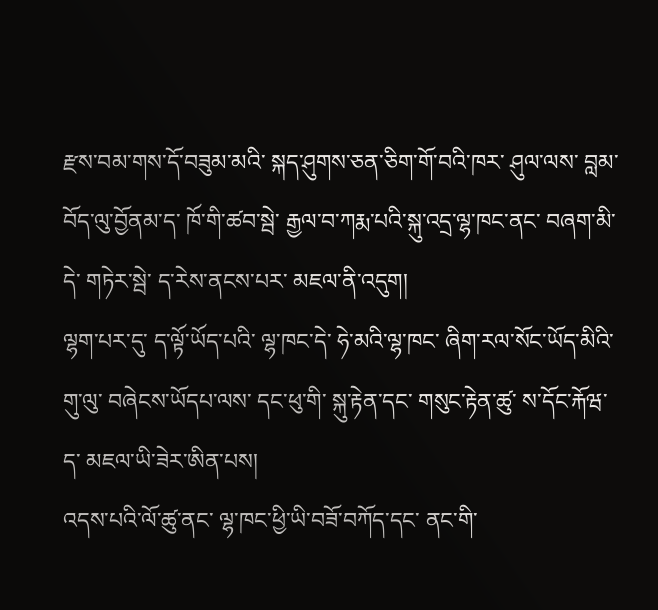རྫས་བམ་གས་དོ་བཟུམ་མའི་ སྐད་ཤུགས་ཅན་ཅིག་གོ་བའི་ཁར་ ཤུལ་ལས་ བླམ་བོད་ལུ་བྱོནམ་ད་ ཁོ་གི་ཚབ་སྦེ་ རྒྱལ་བ་ཀརྨ་པའི་སྐུ་འདྲ་ལྷ་ཁང་ནང་ བཞག་མི་དེ་ གཏེར་སྦེ་ ད་རེས་ནངས་པར་ མཇལ་ནི་འདུག།
ལྷག་པར་དུ་ ད་ལྟོ་ཡོད་པའི་ ལྷ་ཁང་དེ་ ཧེ་མའི་ལྷ་ཁང་ ཞིག་རལ་སོང་ཡོད་མིའི་གུ་ལུ་ བཞེངས་ཡོདཔ་ལས་ དང་ཕུ་གི་ སྐུ་རྟེན་དང་ གསུང་རྟེན་ཚུ་ ས་དོང་རྐོཝ་ད་ མཇལ་ཡི་ཟེར་ཨིན་པས།
འདས་པའི་ལོ་ཚུ་ནང་ ལྷ་ཁང་ཕྱི་ཡི་བཟོ་བཀོད་དང་ ནང་གི་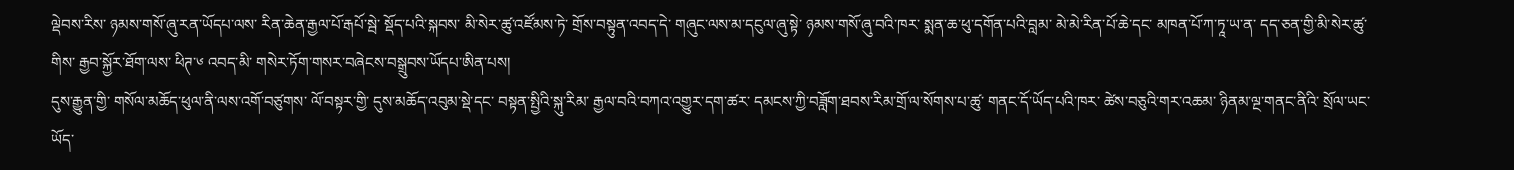ལྡེབས་རིས་ ཉམས་གསོ་ཞུ་རན་ཡོདཔ་ལས་ རིན་ཆེན་རྒྱལ་པོ་རྒཔོ་སྦེ་ སྡོད་པའི་སྐབས་ མི་སེར་ཚུ་འཛོམས་ཏེ་ གྲོས་བསྟུན་འབད་དེ་ གཞུང་ལས་མ་དངུལ་ཞུ་སྟེ་ ཉམས་གསོ་ཞུ་བའི་ཁར་ སྨན་ཆ་ཕུ་དགོན་པའི་བླམ་ མེ་མེ་རིན་པོ་ཆེ་དང་ མཁན་པོ་ཀ་ཏཱ་ཡ་ན་ དད་ཅན་གྱི་མི་སེར་ཚུ་གིས་ རྒྱབ་སྐྱོར་ཐོག་ལས་ ཕིཊ་༦ འབད་མི་ གསེར་ཏོག་གསར་བཞེངས་བསྒྲུབས་ཡོདཔ་ཨིན་པས།
དུས་རྒྱུན་གྱི་ གསོལ་མཆོད་ཕུལ་ནི་ལས་འགོ་བཙུགས་ ལོ་བསྟར་གྱི་ དུས་མཆོད་འབུམ་སྡེ་དང་ བསྟན་སྤྱིའི་སྐུ་རིམ་ རྒྱལ་བའི་བཀའ་འགྱུར་དག་ཚར་ དམངས་ཀྱི་བཟློག་ཐབས་རིམ་གྲོ་ལ་སོགས་པ་ཚུ་ གནང་དོ་ཡོད་པའི་ཁར་ ཚེས་བཅུའི་གར་འཆམ་ ཉིནམ་ལྔ་གནང་ནིའི་ སྲོལ་ཡང་ཡོད་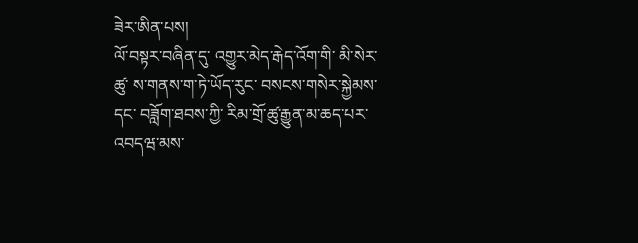ཟེར་ཨིན་པས།
ལོ་བསྟར་བཞིན་དུ་ འགྱུར་མེད་རྒེད་འོག་གི་ མི་སེར་ཚུ་ ས་གནས་ག་ཏེ་ཡོད་རུང་ བསངས་གསེར་སྐྱེམས་དང་ བཟློག་ཐབས་ཀྱི་ རིམ་གྲོ་ཚུ་རྒྱུན་མ་ཆད་པར་ འབདཝ་མས་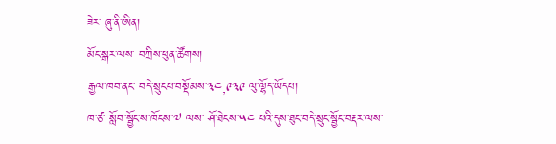ཟེར་ ཞུ་ནི་ཨིན།
མོང་སྒར་ལས་ བཀྲིས་ཕུན་ཚོགས།
རྒྱལ་ཁབ་ནང་ བདེ་སྲུངཔ་བསྡོམས་༣༤,༩༣༩ ལུ་ལྷོད་ཡོདཔ།
ཁ་ཙ་ སློབ་སྦྱོང་ས་ཁོངས་༧ ལས་ ཤོ་ཐེངས་༥༤ པའི་དུས་ཐུང་བདེ་སྲུང་སྦྱོང་བརྡར་ལས་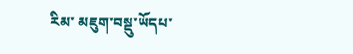རིམ་ མཇུག་བསྡུ་ཡོདཔ་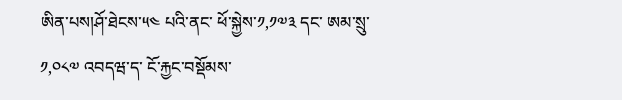ཨིན་པས།ཤོ་ཐེངས་༥༤ པའི་ནང་ ཕོ་སྐྱེས་༡,༡༧༣ དང་ ཨམ་སྲུ་༡,༠༨༧ འབདཝ་ད་ ངོ་རྐྱང་བསྡོམས་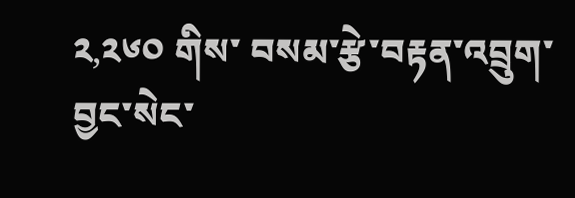༢,༢༦༠ གིས་ བསམ་རྩེ་བརྟན་འབྲུག་བྱང་སེང་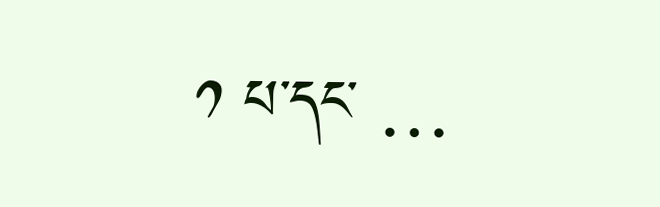༡ པ་དང་ …